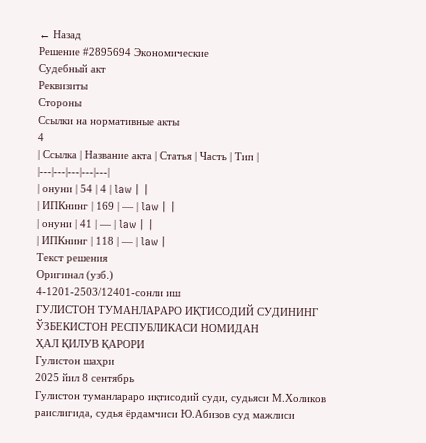← Назад
Решение #2895694 Экономические
Судебный акт
Реквизиты
Стороны
Ссылки на нормативные акты
4
| Ссылка | Название акта | Статья | Часть | Тип |
|---|---|---|---|---|
| онуни | 54 | 4 | law | |
| ИПКнинг | 169 | — | law | |
| онуни | 41 | — | law | |
| ИПКнинг | 118 | — | law |
Текст решения
Оригинал (узб.)
4-1201-2503/12401-сонли иш
ГУЛИСТОН ТУМАНЛАРАРО ИҚТИСОДИЙ СУДИНИНГ
ЎЗБЕКИСТОН РЕСПУБЛИКАСИ НОМИДАН
ҲАЛ ҚИЛУВ ҚАРОРИ
Гулистон шаҳри
2025 йил 8 сентябрь
Гулистон туманлараро иқтисодий суди, судьяси М.Холиков
раислигида, судья ёрдамчиси Ю.Абизов суд мажлиси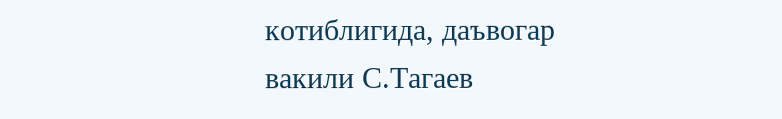котиблигида, даъвогар
вакили С.Тагаев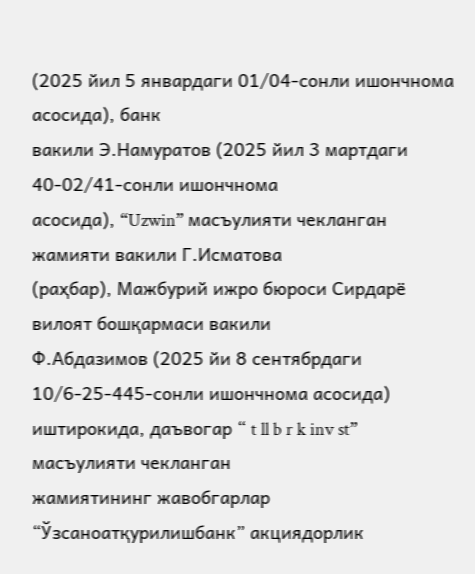(2025 йил 5 январдаги 01/04-сонли ишончнома асосида), банк
вакили Э.Намуратов (2025 йил 3 мартдаги 40-02/41-сонли ишончнома
асосида), “Uzwin” масъулияти чекланган жамияти вакили Г.Исматова
(раҳбар), Мажбурий ижро бюроси Сирдарё вилоят бошқармаси вакили
Ф.Абдазимов (2025 йи 8 сентябрдаги 10/6-25-445-сонли ишончнома асосида)
иштирокида, даъвогар “ t ll b r k inv st” масъулияти чекланган
жамиятининг жавобгарлар “Ўзсаноатқурилишбанк” акциядорлик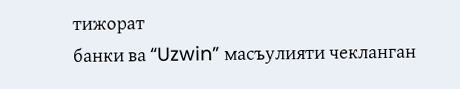тижорат
банки ва “Uzwin” масъулияти чекланган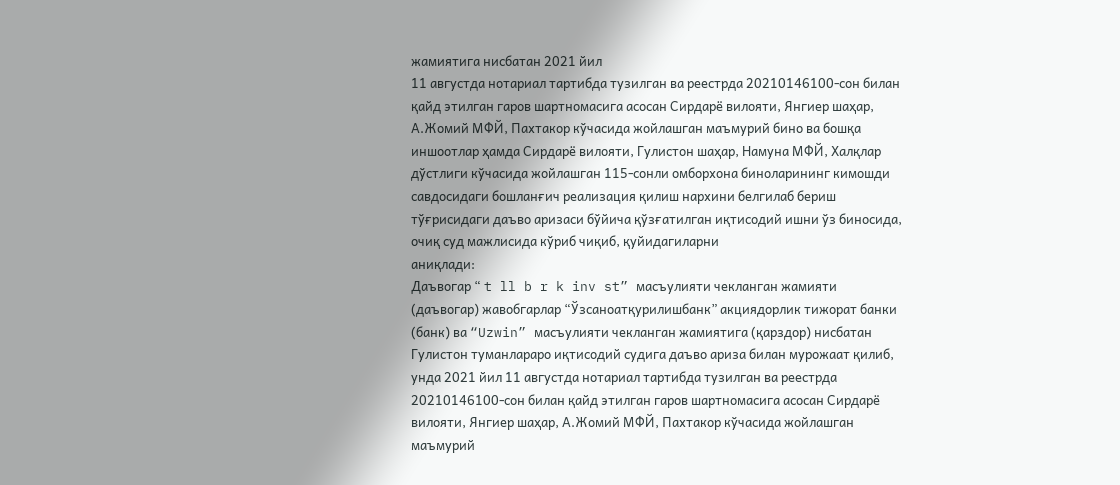жамиятига нисбатан 2021 йил
11 августда нотариал тартибда тузилган ва реестрда 20210146100-сон билан
қайд этилган гаров шартномасига асосан Сирдарё вилояти, Янгиер шаҳар,
А.Жомий МФЙ, Пахтакор кўчасида жойлашган маъмурий бино ва бошқа
иншоотлар ҳамда Сирдарё вилояти, Гулистон шаҳар, Намуна МФЙ, Халқлар
дўстлиги кўчасида жойлашган 115-сонли омборхона биноларининг кимошди
савдосидаги бошланғич реализация қилиш нархини белгилаб бериш
тўғрисидаги даъво аризаси бўйича қўзғатилган иқтисодий ишни ўз биносида,
очиқ суд мажлисида кўриб чиқиб, қуйидагиларни
аниқлади:
Даъвогар “ t ll b r k inv st” масъулияти чекланган жамияти
(даъвогар) жавобгарлар “Ўзсаноатқурилишбанк” акциядорлик тижорат банки
(банк) ва “Uzwin” масъулияти чекланган жамиятига (қарздор) нисбатан
Гулистон туманлараро иқтисодий судига даъво ариза билан мурожаат қилиб,
унда 2021 йил 11 августда нотариал тартибда тузилган ва реестрда
20210146100-сон билан қайд этилган гаров шартномасига асосан Сирдарё
вилояти, Янгиер шаҳар, А.Жомий МФЙ, Пахтакор кўчасида жойлашган
маъмурий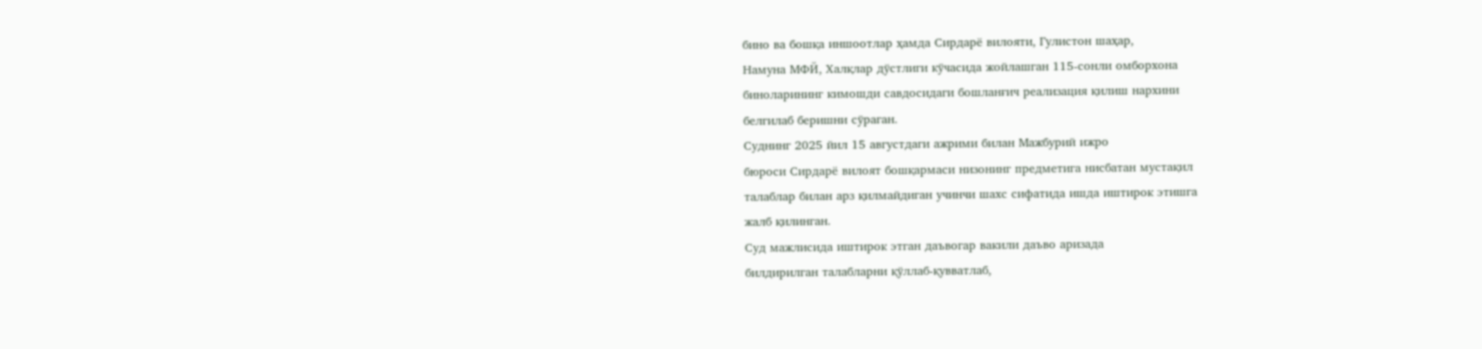бино ва бошқа иншоотлар ҳамда Сирдарё вилояти, Гулистон шаҳар,
Намуна МФЙ, Халқлар дўстлиги кўчасида жойлашган 115-сонли омборхона
биноларининг кимошди савдосидаги бошланғич реализация қилиш нархини
белгилаб беришни сўраган.
Суднинг 2025 йил 15 августдаги ажрими билан Мажбурий ижро
бюроси Сирдарё вилоят бошқармаси низонинг предметига нисбатан мустақил
талаблар билан арз қилмайдиган учинчи шахс сифатида ишда иштирок этишга
жалб қилинган.
Суд мажлисида иштирок этган даъвогар вакили даъво аризада
билдирилган талабларни қўллаб-қувватлаб,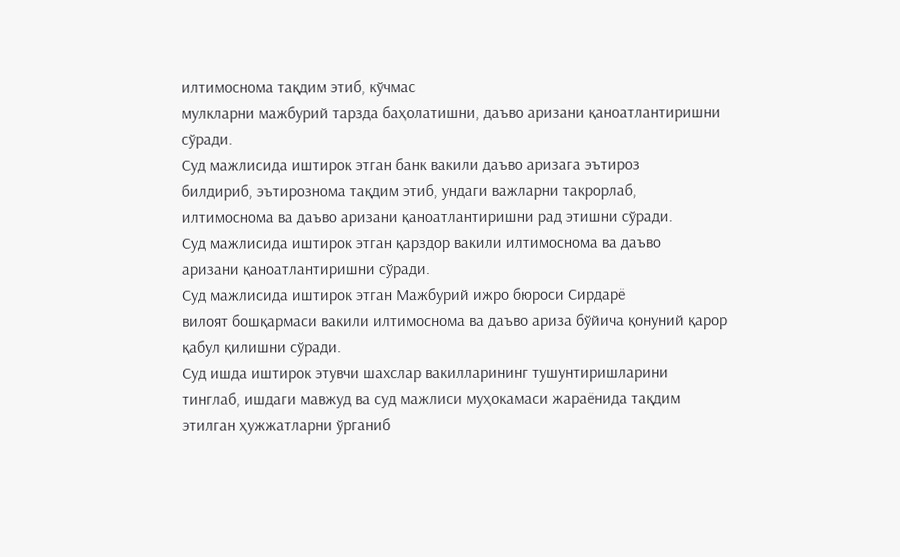илтимоснома тақдим этиб, кўчмас
мулкларни мажбурий тарзда баҳолатишни, даъво аризани қаноатлантиришни
сўради.
Суд мажлисида иштирок этган банк вакили даъво аризага эътироз
билдириб, эътирознома тақдим этиб, ундаги важларни такрорлаб,
илтимоснома ва даъво аризани қаноатлантиришни рад этишни сўради.
Суд мажлисида иштирок этган қарздор вакили илтимоснома ва даъво
аризани қаноатлантиришни сўради.
Суд мажлисида иштирок этган Мажбурий ижро бюроси Сирдарё
вилоят бошқармаси вакили илтимоснома ва даъво ариза бўйича қонуний қарор
қабул қилишни сўради.
Суд ишда иштирок этувчи шахслар вакилларининг тушунтиришларини
тинглаб, ишдаги мавжуд ва суд мажлиси муҳокамаси жараёнида тақдим
этилган ҳужжатларни ўрганиб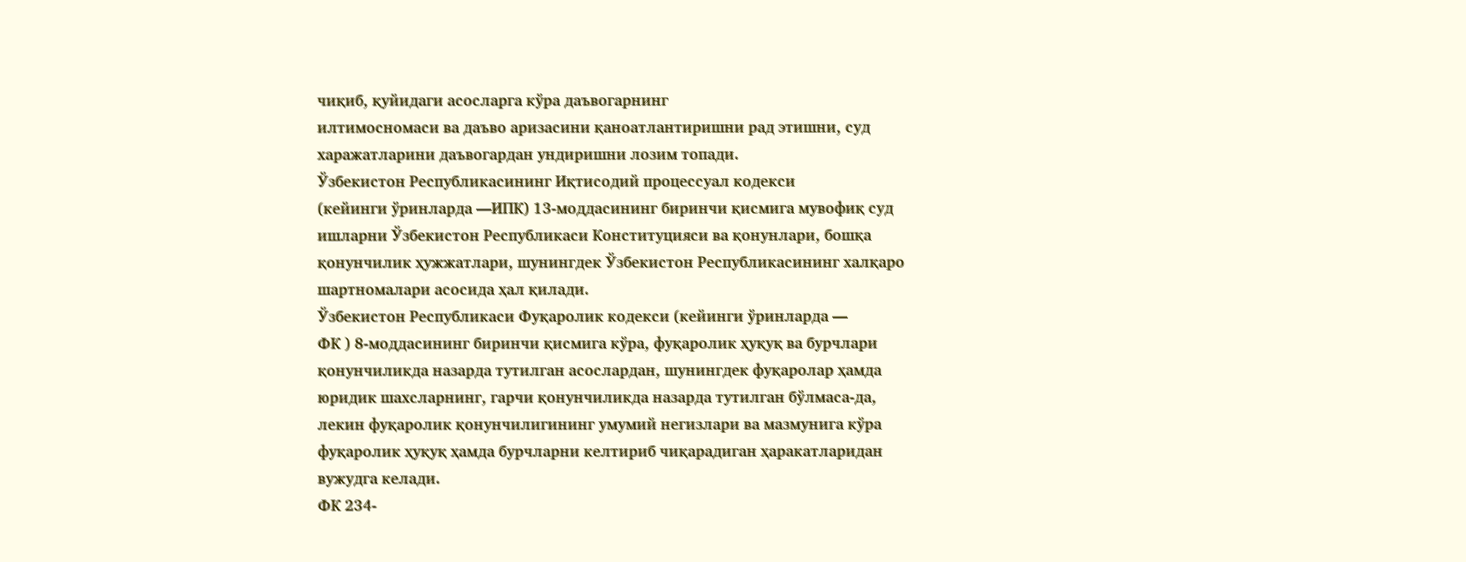чиқиб, қуйидаги асосларга кўра даъвогарнинг
илтимосномаси ва даъво аризасини қаноатлантиришни рад этишни, суд
харажатларини даъвогардан ундиришни лозим топади.
Ўзбекистон Республикасининг Иқтисодий процессуал кодекси
(кейинги ўринларда —ИПК) 13-моддасининг биринчи қисмига мувофиқ суд
ишларни Ўзбекистон Республикаси Конституцияси ва қонунлари, бошқа
қонунчилик ҳужжатлари, шунингдек Ўзбекистон Республикасининг халқаро
шартномалари асосида ҳал қилади.
Ўзбекистон Республикаси Фуқаролик кодекси (кейинги ўринларда —
ФК ) 8-моддасининг биринчи қисмига кўра, фуқаролик ҳуқуқ ва бурчлари
қонунчиликда назарда тутилган асослардан, шунингдек фуқаролар ҳамда
юридик шахсларнинг, гарчи қонунчиликда назарда тутилган бўлмаса-да,
лекин фуқаролик қонунчилигининг умумий негизлари ва мазмунига кўра
фуқаролик ҳуқуқ ҳамда бурчларни келтириб чиқарадиган ҳаракатларидан
вужудга келади.
ФК 234-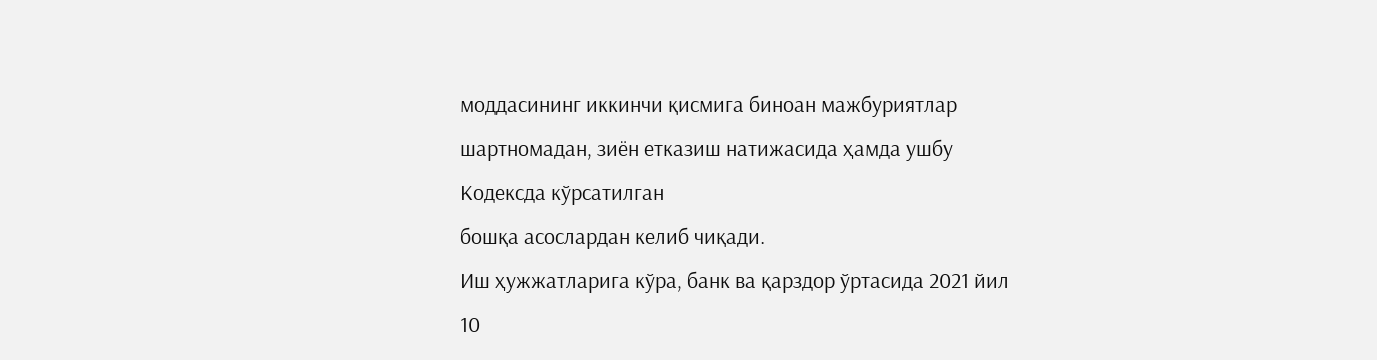моддасининг иккинчи қисмига биноан мажбуриятлар
шартномадан, зиён етказиш натижасида ҳамда ушбу Кодексда кўрсатилган
бошқа асослардан келиб чиқади.
Иш ҳужжатларига кўра, банк ва қарздор ўртасида 2021 йил 10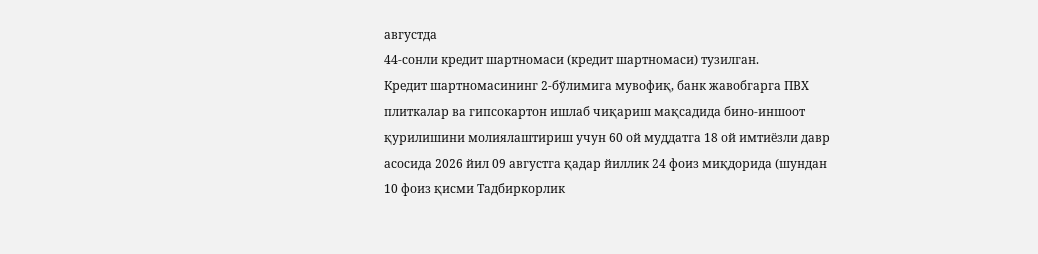августда
44-сонли кредит шартномаси (кредит шартномаси) тузилган.
Кредит шартномасининг 2-бўлимига мувофиқ, банк жавобгарга ПВХ
плиткалар ва гипсокартон ишлаб чиқариш мақсадида бино-иншоот
қурилишини молиялаштириш учун 60 ой муддатга 18 ой имтиёзли давр
асосида 2026 йил 09 августга қадар йиллик 24 фоиз миқдорида (шундан
10 фоиз қисми Тадбиркорлик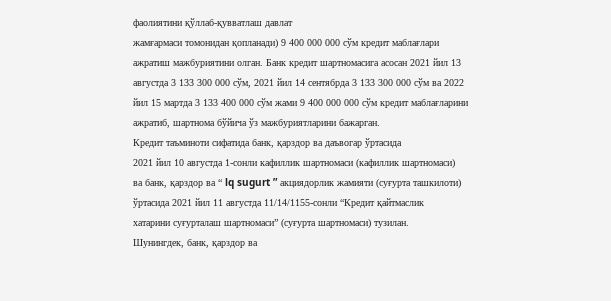фаолиятини қўллаб-қувватлаш давлат
жамғармаси томонидан қопланади) 9 400 000 000 сўм кредит маблағлари
ажратиш мажбуриятини олган. Банк кредит шартномасига асосан 2021 йил 13
августда 3 133 300 000 сўм, 2021 йил 14 сентябрда 3 133 300 000 сўм ва 2022
йил 15 мартда 3 133 400 000 сўм жами 9 400 000 000 сўм кредит маблағларини
ажратиб, шартнома бўйича ўз мажбуриятларини бажарган.
Кредит таъминоти сифатида банк, қарздор ва даъвогар ўртасида
2021 йил 10 августда 1-сонли кафиллик шартномаси (кафиллик шартномаси)
ва банк, қарздор ва “ lq sugurt ” акциядорлик жамияти (суғурта ташкилоти)
ўртасида 2021 йил 11 августда 11/14/1155-сонли “Кредит қайтмаслик
хатарини суғурталаш шартномаси” (суғурта шартномаси) тузилан.
Шунингдек, банк, қарздор ва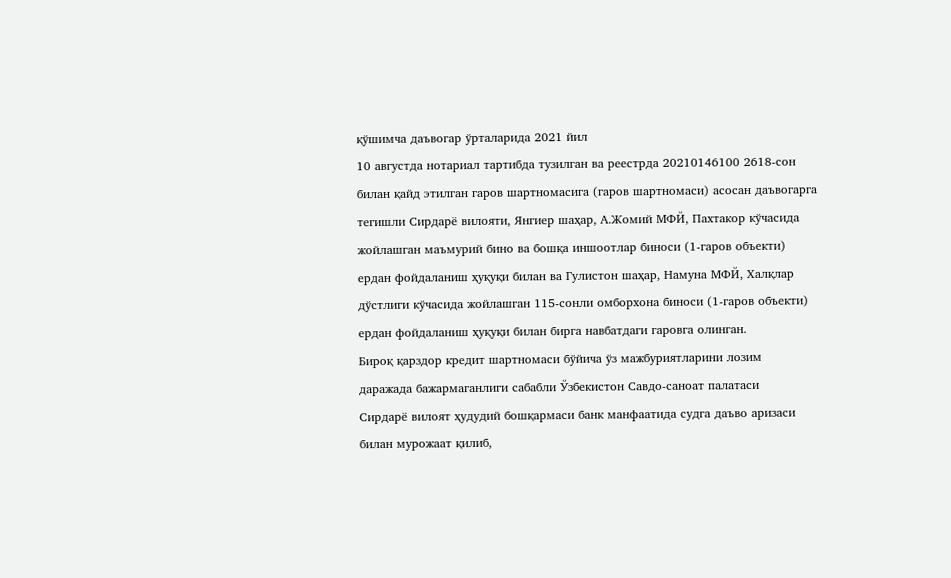қўшимча даъвогар ўрталарида 2021 йил
10 августда нотариал тартибда тузилган ва реестрда 20210146100 2618-сон
билан қайд этилган гаров шартномасига (гаров шартномаси) асосан даъвогарга
тегишли Сирдарё вилояти, Янгиер шаҳар, А.Жомий МФЙ, Пахтакор кўчасида
жойлашган маъмурий бино ва бошқа иншоотлар биноси (1-гаров объекти)
ердан фойдаланиш ҳуқуқи билан ва Гулистон шаҳар, Намуна МФЙ, Халқлар
дўстлиги кўчасида жойлашган 115-сонли омборхона биноси (1-гаров объекти)
ердан фойдаланиш ҳуқуқи билан бирга навбатдаги гаровга олинган.
Бироқ қарздор кредит шартномаси бўйича ўз мажбуриятларини лозим
даражада бажармаганлиги сабабли Ўзбекистон Савдо-саноат палатаси
Сирдарё вилоят ҳудудий бошқармаси банк манфаатида судга даъво аризаси
билан мурожаат қилиб,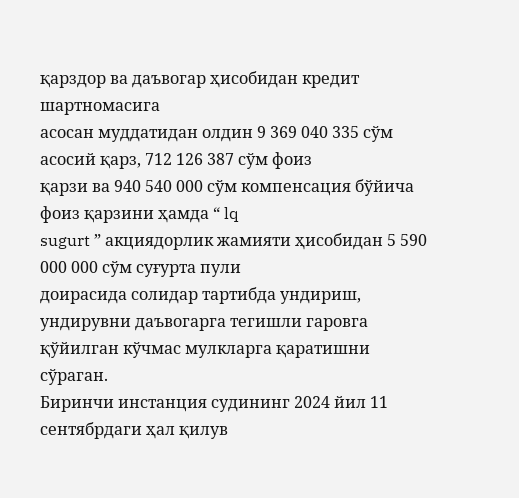қарздор ва даъвогар ҳисобидан кредит шартномасига
асосан муддатидан олдин 9 369 040 335 сўм асосий қарз, 712 126 387 сўм фоиз
қарзи ва 940 540 000 сўм компенсация бўйича фоиз қарзини ҳамда “ lq
sugurt ” акциядорлик жамияти ҳисобидан 5 590 000 000 сўм суғурта пули
доирасида солидар тартибда ундириш, ундирувни даъвогарга тегишли гаровга
қўйилган кўчмас мулкларга қаратишни сўраган.
Биринчи инстанция судининг 2024 йил 11 сентябрдаги ҳал қилув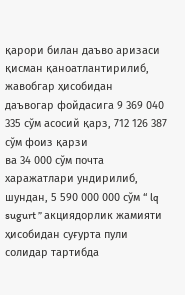қарори билан даъво аризаси қисман қаноатлантирилиб, жавобгар ҳисобидан
даъвогар фойдасига 9 369 040 335 сўм асосий қарз, 712 126 387 сўм фоиз қарзи
ва 34 000 сўм почта харажатлари ундирилиб, шундан, 5 590 000 000 сўм “ lq
sugurt ” акциядорлик жамияти ҳисобидан суғурта пули солидар тартибда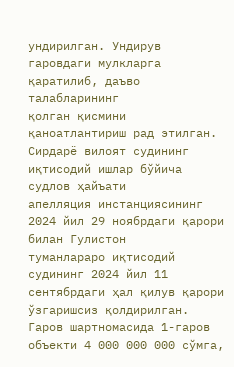ундирилган. Ундирув гаровдаги мулкларга қаратилиб, даъво талабларининг
қолган қисмини қаноатлантириш рад этилган.
Сирдарё вилоят судининг иқтисодий ишлар бўйича судлов ҳайъати
апелляция инстанциясининг 2024 йил 29 ноябрдаги қарори билан Гулистон
туманлараро иқтисодий судининг 2024 йил 11 сентябрдаги ҳал қилув қарори
ўзгаришсиз қолдирилган.
Гаров шартномасида 1-гаров объекти 4 000 000 000 сўмга,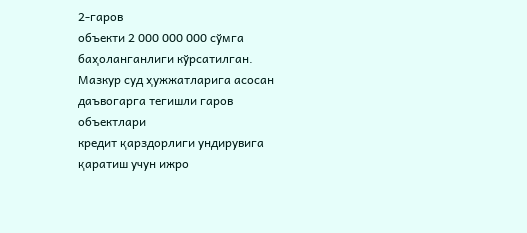2-гаров
объекти 2 000 000 000 сўмга баҳоланганлиги кўрсатилган.
Мазкур суд ҳужжатларига асосан даъвогарга тегишли гаров объектлари
кредит қарздорлиги ундирувига қаратиш учун ижро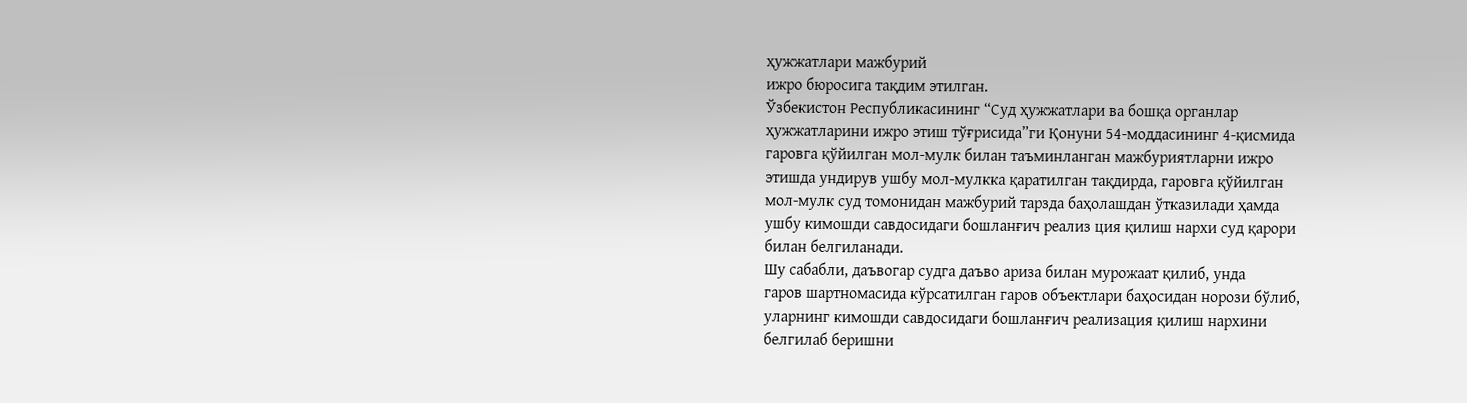ҳужжатлари мажбурий
ижро бюросига тақдим этилган.
Ўзбекистон Республикасининг “Суд ҳужжатлари ва бошқа органлар
ҳужжатларини ижро этиш тўғрисида”ги Қонуни 54-моддасининг 4-қисмида
гаровга қўйилган мол-мулк билан таъминланган мажбуриятларни ижро
этишда ундирув ушбу мол-мулкка қаратилган тақдирда, гаровга қўйилган
мол-мулк суд томонидан мажбурий тарзда баҳолашдан ўтказилади ҳамда
ушбу кимошди савдосидаги бошланғич реализ ция қилиш нархи суд қарори
билан белгиланади.
Шу сабабли, даъвогар судга даъво ариза билан мурожаат қилиб, унда
гаров шартномасида кўрсатилган гаров объектлари баҳосидан норози бўлиб,
уларнинг кимошди савдосидаги бошланғич реализация қилиш нархини
белгилаб беришни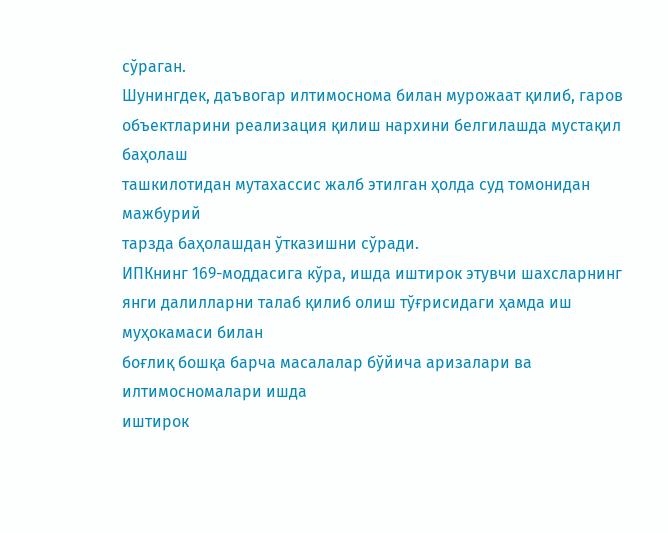сўраган.
Шунингдек, даъвогар илтимоснома билан мурожаат қилиб, гаров
объектларини реализация қилиш нархини белгилашда мустақил баҳолаш
ташкилотидан мутахассис жалб этилган ҳолда суд томонидан мажбурий
тарзда баҳолашдан ўтказишни сўради.
ИПКнинг 169-моддасига кўра, ишда иштирок этувчи шахсларнинг
янги далилларни талаб қилиб олиш тўғрисидаги ҳамда иш муҳокамаси билан
боғлиқ бошқа барча масалалар бўйича аризалари ва илтимосномалари ишда
иштирок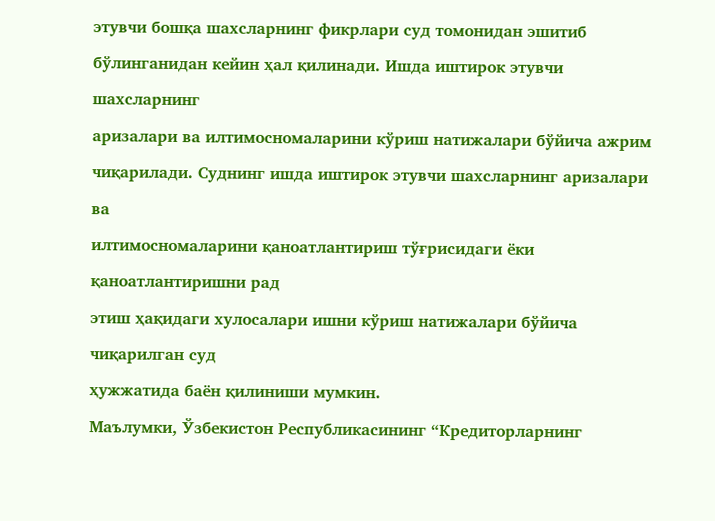этувчи бошқа шахсларнинг фикрлари суд томонидан эшитиб
бўлинганидан кейин ҳал қилинади. Ишда иштирок этувчи шахсларнинг
аризалари ва илтимосномаларини кўриш натижалари бўйича ажрим
чиқарилади. Суднинг ишда иштирок этувчи шахсларнинг аризалари ва
илтимосномаларини қаноатлантириш тўғрисидаги ёки қаноатлантиришни рад
этиш ҳақидаги хулосалари ишни кўриш натижалари бўйича чиқарилган суд
ҳужжатида баён қилиниши мумкин.
Маълумки, Ўзбекистон Республикасининг “Кредиторларнинг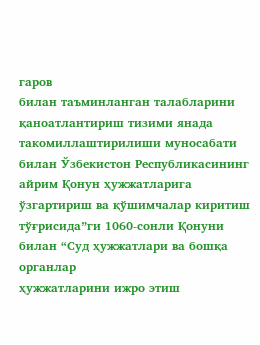гаров
билан таъминланган талабларини қаноатлантириш тизими янада
такомиллаштирилиши муносабати билан Ўзбекистон Республикасининг
айрим Қонун ҳужжатларига ўзгартириш ва қўшимчалар киритиш
тўғрисида”ги 1060-сонли Қонуни билан “Суд ҳужжатлари ва бошқа органлар
ҳужжатларини ижро этиш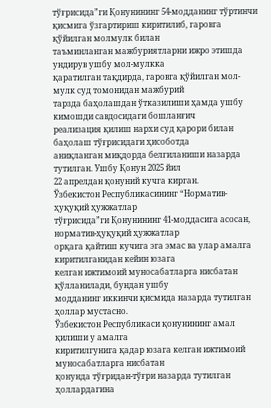тўғрисида”ги Қонунининг 54-модданинг тўртинчи
қисмига ўзгартириш киритилиб, гаровга қўйилган молмулк билан
таъминланган мажбуриятларни ижро этишда ундирув ушбу мол-мулкка
қаратилган тақдирда, гаровга қўйилган мол-мулк суд томонидан мажбурий
тарзда баҳолашдан ўтказилиши ҳамда ушбу кимошди савдосидаги бошланғич
реализация қилиш нархи суд қарори билан баҳолаш тўғрисидаги ҳисоботда
аниқланган миқдорда белгиланиши назарда тутилган. Ушбу Қонун 2025 йил
22 апрелдан қонуний кучга кирган.
Ўзбекистон Республикасининг “Норматив-ҳуқуқий ҳужжатлар
тўғрисида”ги Қонунининг 41-моддасига асосан, норматив-ҳуқуқий ҳужжатлар
орқага қайтиш кучига эга эмас ва улар амалга киритилганидан кейин юзага
келган ижтимоий муносабатларга нисбатан қўлланилади, бундан ушбу
модданинг иккинчи қисмида назарда тутилган ҳоллар мустасно.
Ўзбекистон Республикаси қонунининг амал қилиши у амалга
киритилгунига қадар юзага келган ижтимоий муносабатларга нисбатан
қонунда тўғридан-тўғри назарда тутилган ҳоллардагина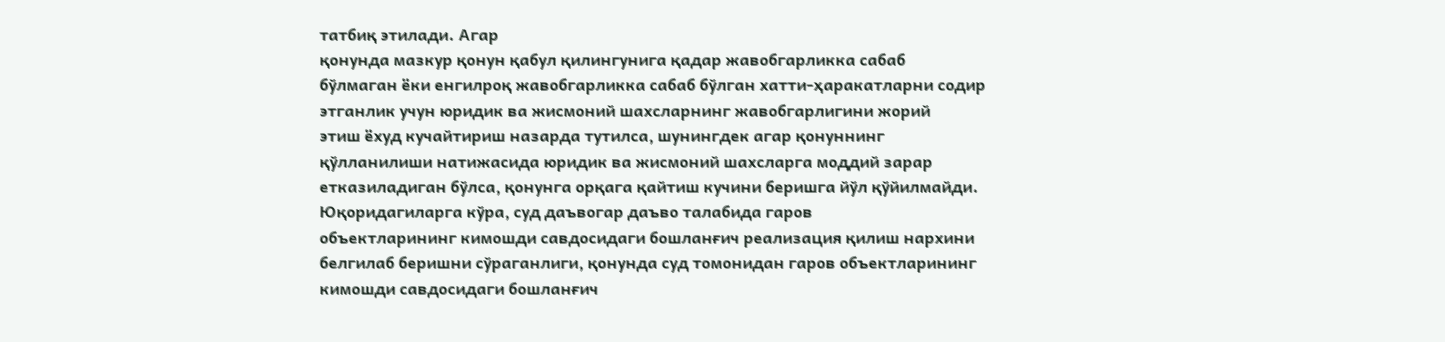татбиқ этилади. Агар
қонунда мазкур қонун қабул қилингунига қадар жавобгарликка сабаб
бўлмаган ёки енгилроқ жавобгарликка сабаб бўлган хатти-ҳаракатларни содир
этганлик учун юридик ва жисмоний шахсларнинг жавобгарлигини жорий
этиш ёхуд кучайтириш назарда тутилса, шунингдек агар қонуннинг
қўлланилиши натижасида юридик ва жисмоний шахсларга моддий зарар
етказиладиган бўлса, қонунга орқага қайтиш кучини беришга йўл қўйилмайди.
Юқоридагиларга кўра, суд даъвогар даъво талабида гаров
объектларининг кимошди савдосидаги бошланғич реализация қилиш нархини
белгилаб беришни сўраганлиги, қонунда суд томонидан гаров объектларининг
кимошди савдосидаги бошланғич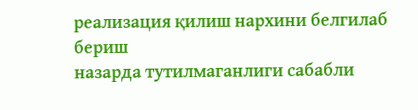реализация қилиш нархини белгилаб бериш
назарда тутилмаганлиги сабабли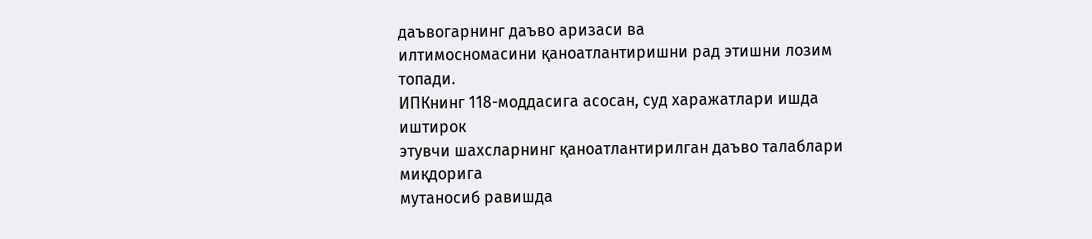даъвогарнинг даъво аризаси ва
илтимосномасини қаноатлантиришни рад этишни лозим топади.
ИПКнинг 118-моддасига асосан, суд харажатлари ишда иштирок
этувчи шахсларнинг қаноатлантирилган даъво талаблари миқдорига
мутаносиб равишда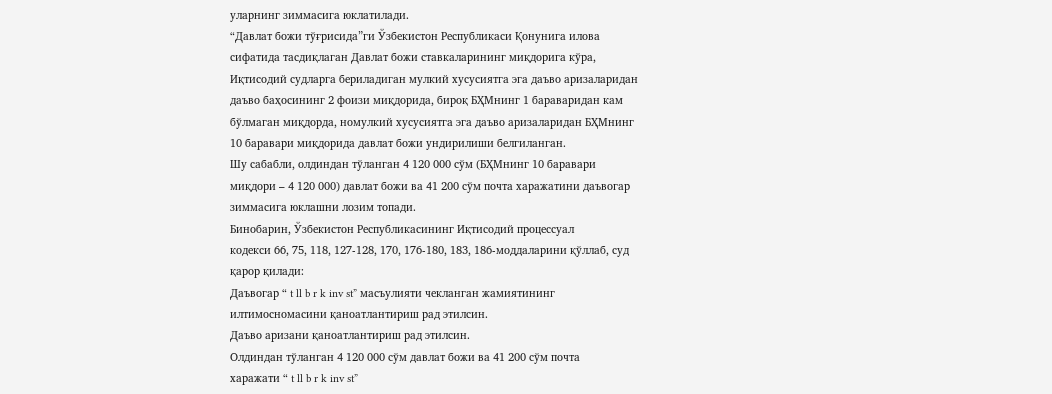уларнинг зиммасига юклатилади.
“Давлат божи тўғрисида”ги Ўзбекистон Республикаси Қонунига илова
сифатида тасдиқлаган Давлат божи ставкаларининг миқдорига кўра,
Иқтисодий судларга бериладиган мулкий хусусиятга эга даъво аризаларидан
даъво баҳосининг 2 фоизи миқдорида, бироқ БҲМнинг 1 бараваридан кам
бўлмаган миқдорда, номулкий хусусиятга эга даъво аризаларидан БҲМнинг
10 баравари миқдорида давлат божи ундирилиши белгиланган.
Шу сабабли, олдиндан тўланган 4 120 000 сўм (БҲМнинг 10 баравари
миқдори – 4 120 000) давлат божи ва 41 200 сўм почта харажатини даъвогар
зиммасига юклашни лозим топади.
Бинобарин, Ўзбекистон Республикасининг Иқтисодий процессуал
кодекси 66, 75, 118, 127-128, 170, 176-180, 183, 186-моддаларини қўллаб, суд
қарор қилади:
Даъвогар “ t ll b r k inv st” масъулияти чекланган жамиятининг
илтимосномасини қаноатлантириш рад этилсин.
Даъво аризани қаноатлантириш рад этилсин.
Олдиндан тўланган 4 120 000 сўм давлат божи ва 41 200 сўм почта
харажати “ t ll b r k inv st”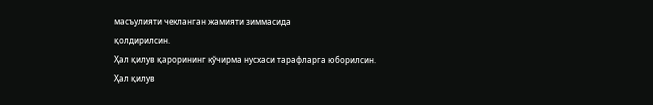масъулияти чекланган жамияти зиммасида
қолдирилсин.
Ҳал қилув қарорининг кўчирма нусхаси тарафларга юборилсин.
Ҳал қилув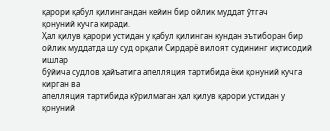қарори қабул қилингандан кейин бир ойлик муддат ўтгач
қонуний кучга киради.
Ҳал қилув қарори устидан у қабул қилинган кундан эътиборан бир
ойлик муддатда шу суд орқали Сирдарё вилоят судининг иқтисодий ишлар
бўйича судлов ҳайъатига апелляция тартибида ёки қонуний кучга кирган ва
апелляция тартибида кўрилмаган ҳал қилув қарори устидан у қонуний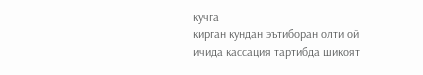кучга
кирган кундан эътиборан олти ой ичида кассация тартибда шикоят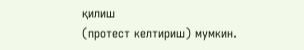қилиш
(протест келтириш) мумкин.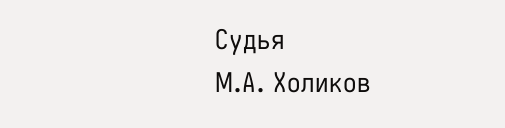Судья
М.А. Холиков